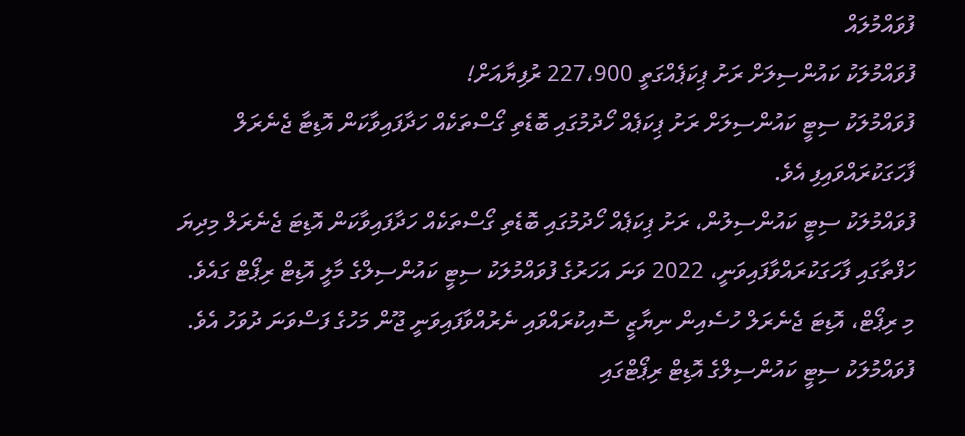ފުވައްމުލައް
ފުވައްމުލަކު ކައުންސިލަށް ރަށު ޕިކަޕެއްގަތީ 227،900 ރުފިޔާއަށް!
ފުވައްމުލަކު ސިޓީ ކައުންސިލަށް ރަށު ޕިކަޕެއް ހޯދުމުގައި ބޮޑެތި ގޯސްތަކެއް ހަދާފައިވާކަން އޮޑިޓާ ޖެނެރަލް ފާހަގަކުރައްވައިފި އެވެ.
ފުވައްމުލަކު ސިޓީ ކައުންސިލުން، ރަށު ޕިކަޕެއް ހޯދުމުގައި ބޮޑެތި ގޯސްތަކެއް ހަދާފައިވާކަން އޮޑިޓަ ޖެނެރަލް މިދިޔަ ހަފްތާގައި ފާހަގަކުރައްވާފައިވަނީ، 2022 ވަނަ އަހަރުގެ ފުވައްމުލަކު ސިޓީ ކައުންސިލްގެ މާލީ އޮޑިޓް ރިޕޯޓް ގައެވެ.
މި ރިޕޯޓް، އޮޑިޓަ ޖެނެރަލް ހުސެއިން ނިޔާޒީ ސޮއިކުރައްވައި ނެރުއްވާފައިވަނީ ޖޫން މަހުގެ ފަސްވަނަ ދުވަހު އެވެ.
ފުވައްމުލަކު ސިޓީ ކައުންސިލްގެ އޮޑިޓް ރިޕޯޓްގައި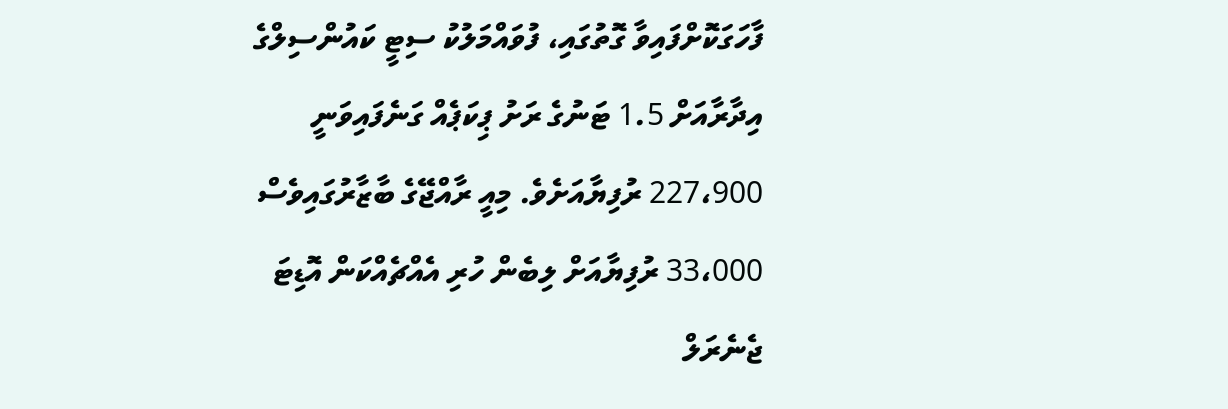ފާހަގަކޮށްފައިވާ ގޮތުގައި، ފުވައްމަލުކު ސިޓީ ކައުންސިލްގެ އިދާރާއަށް 1.5 ޓަނުގެ ރަށު ޕިކަޕެއް ގަނެފައިވަނީ 227،900 ރުފިޔާއަށެވެ. މިއީ ރާއްޖޭގެ ބާޒާރުގައިވެސް 33،000 ރުފިޔާއަށް ލިބެން ހުރި އެއްޗެއްކަން އޮޑިޓަ ޖެނެރަލް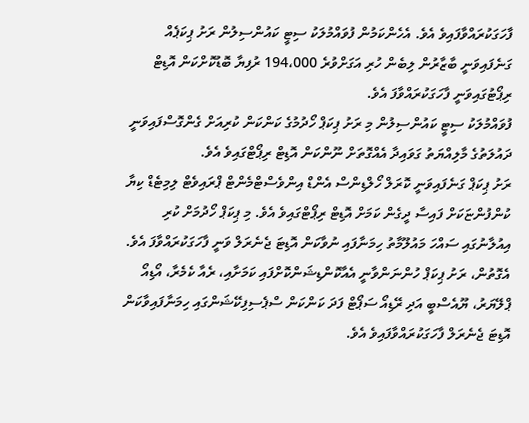ފާހަގަކުރައްވާފައިވެ އެވެ. އެހެންކަމުން ފުވައްމުލަކު ސިޓީ ކައުންސިލުން ރަށު ޕިކަޕެއް ގަނެފައިވަނީ ބާޒާރުން ލިބެން ހުރި އަގަށްވުރެ 194،000 ރުފިޔާ ބޮޑުކޮށްކަން އޮޑިޓް ރިޕޯޓުގައިވަނީ ފާހަގަކުރައްވާފަ އެވެ.
ފުވައްމުލަކު ސިޓީ ކައުންސިލުން މި ރަށު ޕިކަޕް ހޯދުމުގެ ކަންކަން ކުރިއަށް ގެންގޮސްފައިވަނީ ދައުލަތުގެ މާލިއްޔަތު ގަވައިދާ އެއްގޮތަށް ނޫންކަން އޮޑިޓް ރިޕޯޓްގައިވެ އެވެ.
ރަށު ޕިކަޕް ގަނެފައިވަނީ ކޮރަލް ހޯލްޑިންސް އެންޑް އިންވެސްޓްމެންޓް ޕްރައިވެޓް ލިމިޓެޑް ކިޔާ ކުންފުންޏަކަށް ފައިސާ ދީގެން ކަމަށް އޮޑިޓް ރިޕޯޓްގައިވެ އެވެ. މި ޕިކަޕް ހޯދުމަށް ކުރި އިއުލާނުގައި ސައްހަ މައުލޫމާތު ހިމަނާފައި ނުވާކަން އޮޑިޓަ ޖެނެރަލް ވަނީ ފާހަގަކުރައްވާފަ އެވެ. އެގޮތުން، ރަށު ޕިކަޕް ހުންނަންވާނީ އެއާކޮންޑިޝަންކޮށްފައި ކަމަށާއި، ރެއާ ކެމެރާ، އޯޑިއޯ ޕްލޭޔަރު، ޔޫއެސްބީ އަދި ރޭޑިއޯ ސަޕޯޓް ފަދަ ކަންކަން ސްޕެސިފިކޭޝަންގައި ހިމަނާފައިވާކަން އޮޑިޓަ ޖެނެރަލް ފާހަގަކުރައްވާފައިވެ އެވެ.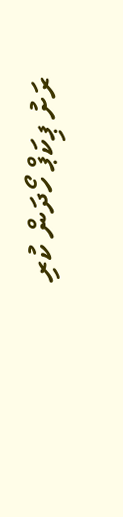ރަށު ޕިކަޕް ހޯދަން ކުރި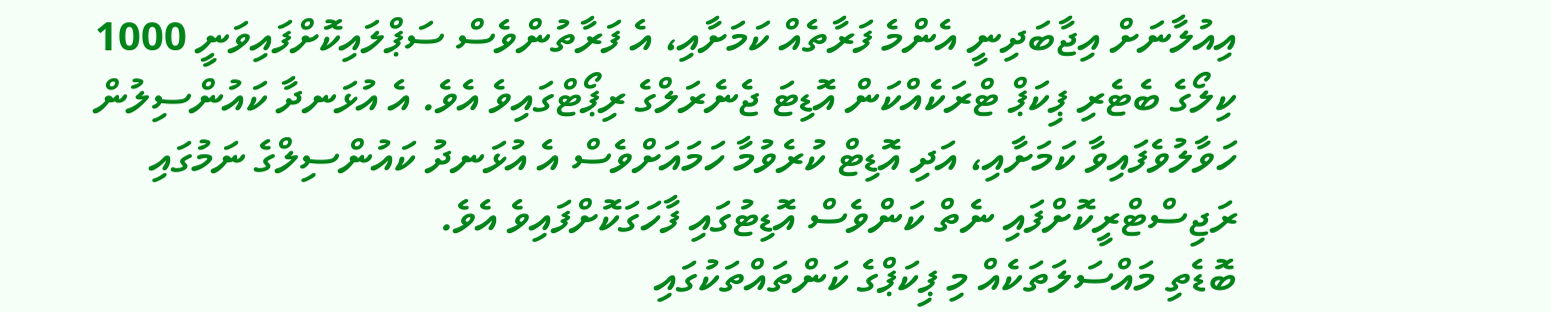އިއުލާނަށް އިޖާބަދިނީ އެންމެ ފަރާތެއް ކަމަށާއި، އެ ފަރާތުންވެސް ސަޕްލައިކޮށްފައިވަނީ 1000 ކިލޯގެ ބެޓެރި ޕިކަޕް ޓްރަކެއްކަން އޮޑިޓަ ޖެނެރަލްގެ ރިޕޯޓްގައިވެ އެވެ. އެ އުޅަނދާ ކައުންސިލުން ހަވާލުވެފައިވާ ކަމަށާއި، އަދި އޮޑިޓް ކުރެވުމާ ހަމައަށްވެސް އެ އުޅަނދު ކައުންސިލްގެ ނަމުގައި ރަޖިސްޓްރީކޮށްފައި ނެތް ކަންވެސް އޮޑިޓުގައި ފާހަގަކޮށްފައިވެ އެވެ.
ބޮޑެތި މައްސަލަތަކެއް މި ޕިކަޕްގެ ކަންތައްތަކުގައި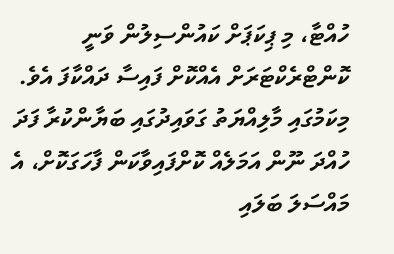ހުއްޓާ، މި ޕިކަޕަށް ކައުންސިލުން ވަނީ ކޮންޓްރެކްޓަރަށް އެއްކޮށް ފައިސާ ދައްކާފަ އެވެ. މިކަމުގައި މާލިއްޔަތު ގަވައިދުގައި ބަޔާންކުރާ ފަދަ ހުއްދަ ނޫން އަމަލެއް ކޮށްފައިވާކަން ފާހަގަކޮށް، އެ މައްސަލަ ބަލައި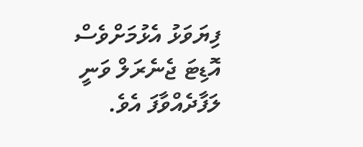ފިޔަވަޅު އެޅުމަށްވެސް އޮޑިޓަ ޖެނެރަލް ވަނީ ލަފާދެއްވާފަ އެވެ.